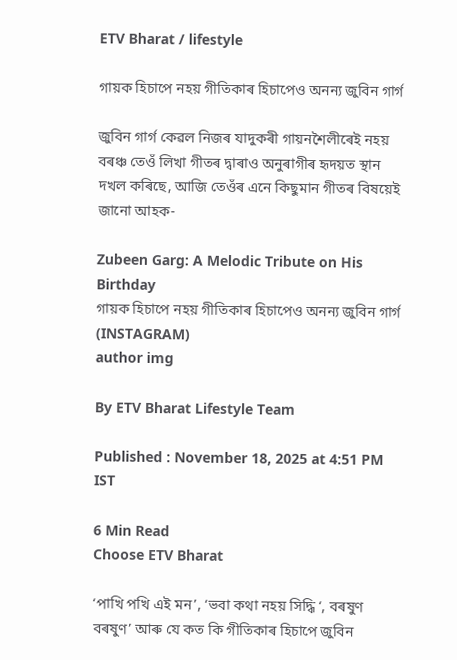ETV Bharat / lifestyle

গায়ক হিচাপে নহয় গীতিকাৰ হিচাপেও অনন্য জুবিন গাৰ্গ

জুবিন গাৰ্গ কেৱল নিজৰ যাদুকৰী গায়নশৈলীৰেই নহয় বৰঞ্চ তেওঁ লিখা গীতৰ দ্বাৰাও অনুৰাগীৰ হৃদয়ত স্থান দখল কৰিছে, আজি তেওঁৰ এনে কিছুমান গীতৰ বিষয়েই জানো আহক-

Zubeen Garg: A Melodic Tribute on His Birthday
গায়ক হিচাপে নহয় গীতিকাৰ হিচাপেও অনন্য জুবিন গাৰ্গ (INSTAGRAM)
author img

By ETV Bharat Lifestyle Team

Published : November 18, 2025 at 4:51 PM IST

6 Min Read
Choose ETV Bharat

‘পাখি পখি এই মন’, ‘ভবা কথা নহয় সিদ্ধি ‘, বৰষুণ বৰষুণ’ আৰু যে কত কি গীতিকাৰ হিচাপে জুবিন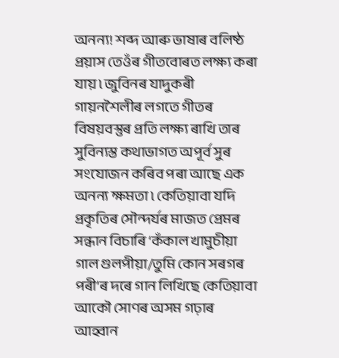অনন্য! শব্দ আৰু ভাষাৰ বলিষ্ঠ প্ৰয়াস তেওঁৰ গীতবোৰত লক্ষ্য কৰা যায় ৷ জুবিনৰ যাদুকৰী গায়নশৈলীৰ লগতে গীতৰ বিষয়বস্তুৰ প্ৰতি লক্ষ্য ৰাখি তাৰ সুবিন্যস্ত কথাভাগত অপূৰ্ব সুৰ সংযোজন কৰিব পৰা আছে এক অনন্য ক্ষমতা ৷ কেতিয়াবা যদি প্ৰকৃতিৰ সৌন্দৰ্যৰ মাজত প্ৰেমৰ সন্ধান বিচাৰি ‘কঁকাল খামুচীয়া গাল গুলপীয়া/তুমি কোন সৰগৰ পৰী’ৰ দৰে গান লিখিছে কেতিয়াবা আকৌ সোণৰ অসম গঢ়াৰ আহ্বান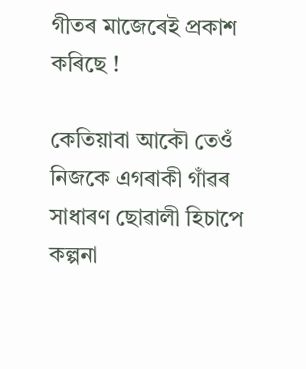গীতৰ মাজেৰেই প্ৰকাশ কৰিছে !

কেতিয়াবা আকৌ তেওঁ নিজকে এগৰাকী গাঁৱৰ সাধাৰণ ছোৱালী হিচাপে কল্পনা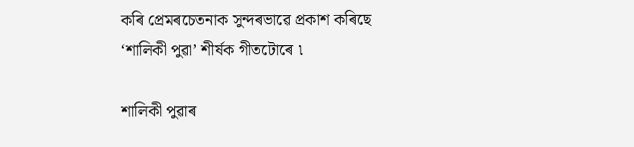কৰি প্ৰেমৰচেতনাক সুন্দৰভাৱে প্ৰকাশ কৰিছে ‘শালিকী পুৱা’ শীৰ্ষক গীতটোৰে ৷

শালিকী পুৱাৰ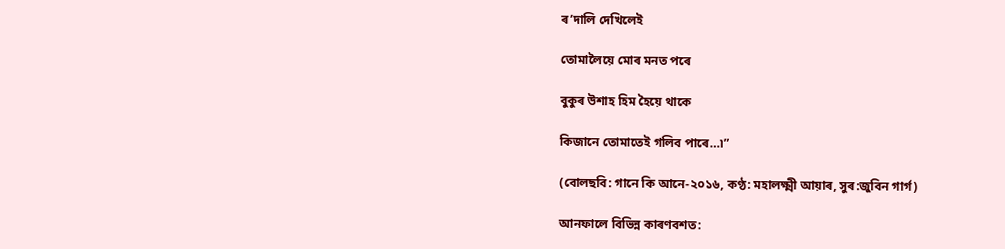ৰ’দালি দেখিলেই

তোমালৈয়ে মোৰ মনত পৰে

বুকুৰ উশাহ হিম হৈয়ে থাকে

কিজানে তোমাতেই গলিব পাৰে…৷”

(বোলছবি: গানে কি আনে-২০১৬, কণ্ঠ: মহালক্ষ্মী আয়াৰ, সুৰ:জুবিন গাৰ্গ)

আনফালে বিভিন্ন কাৰণবশত: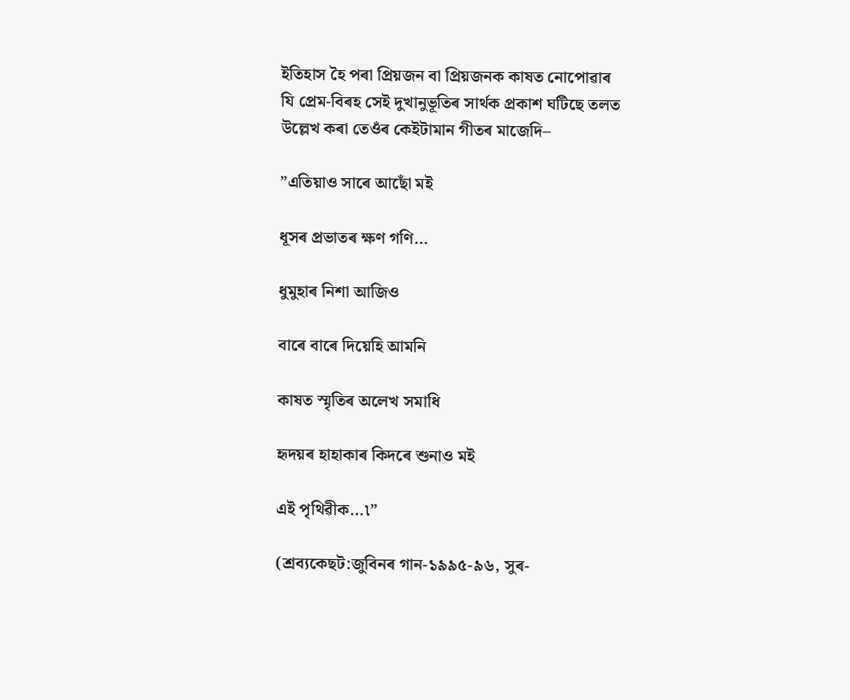ইতিহাস হৈ পৰা প্ৰিয়জন বা প্ৰিয়জনক কাষত নোপোৱাৰ যি প্ৰেম-বিৰহ সেই দুখানুভূতিৰ সাৰ্থক প্ৰকাশ ঘটিছে তলত উল্লেখ কৰা তেওঁৰ কেইটামান গীতৰ মাজেদি–

”এতিয়াও সাৰে আছোঁ মই

ধূসৰ প্ৰভাতৰ ক্ষণ গণি…

ধুমুহাৰ নিশা আজিও

বাৰে বাৰে দিয়েহি আমনি

কাষত স্মৃতিৰ অলেখ সমাধি

হৃদয়ৰ হাহাকাৰ কিদৰে শুনাও মই

এই পৃথিৱীক…৷”

(শ্ৰব্যকেছট:জুবিনৰ গান-১৯৯৫-৯৬, সুৰ-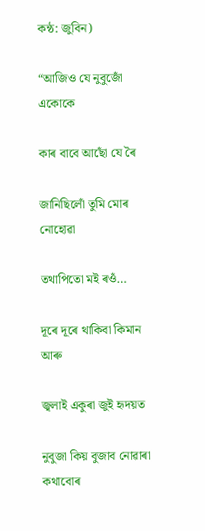কন্ঠ: জুবিন)

“আজিও যে নুবুজোঁ একোকে

কাৰ বাবে আছোঁ যে ৰৈ

জানিছিলোঁ তুমি মোৰ নোহোৱা

তথাপিতো মই ৰওঁ…

দূৰে দূৰে থাকিবা কিমান আৰু

জ্বলাই একুৰা জুই হৃদয়ত

নুবুজা কিয় বুজাব নোৱাৰা কথাবোৰ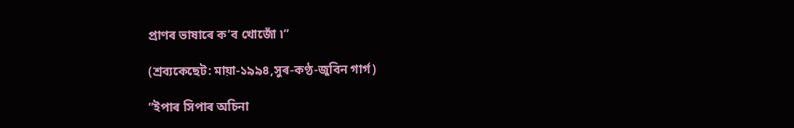প্ৰাণৰ ভাষাৰে ক’ব খোজোঁ ৷”

(শ্ৰব্যকেছেট: মায়া-১৯৯৪,সুৰ-কণ্ঠ-জুবিন গাৰ্গ)

”ইপাৰ সিপাৰ অচিনা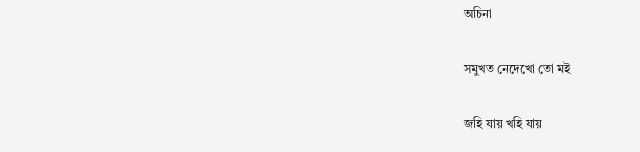অচিনা

সমুখত নেদেখো তো মই

জহি যায় খহি যায়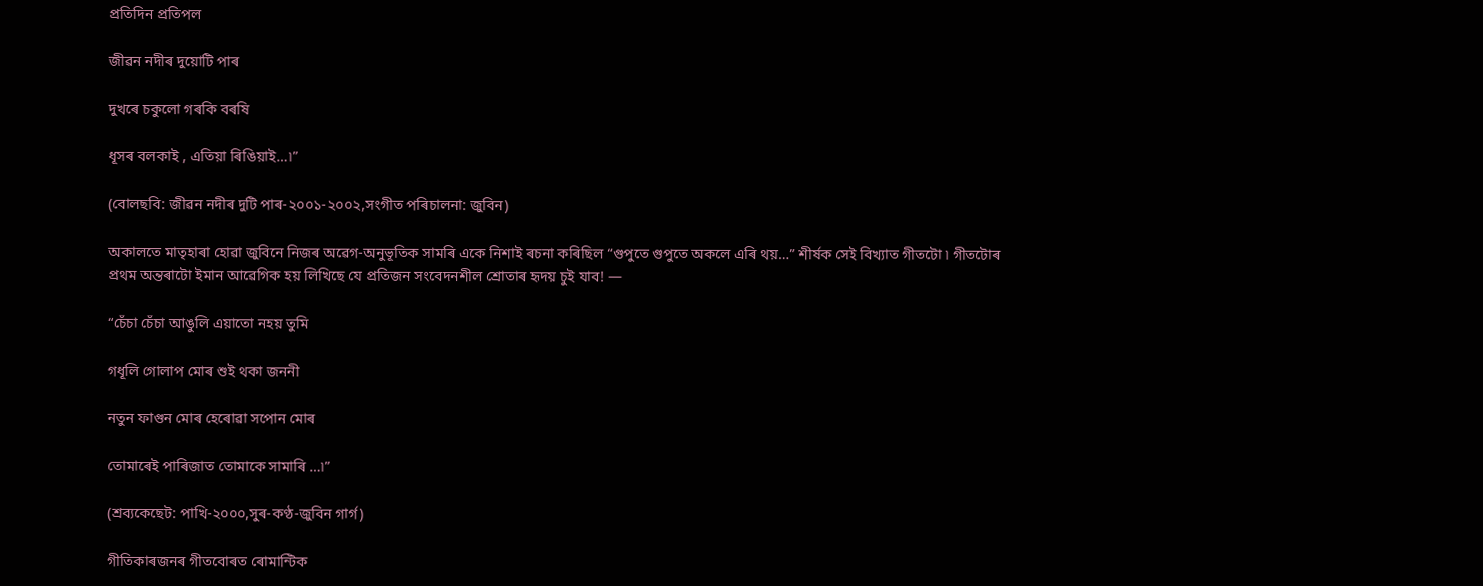প্ৰতিদিন প্ৰতিপল

জীৱন নদীৰ দুয়োটি পাৰ

দুখৰে চকুলো গৰকি বৰষি

ধূসৰ বলকাই , এতিয়া ৰিঙিয়াই…৷”

(বোলছবি: জীৱন নদীৰ দুটি পাৰ-২০০১-২০০২,সংগীত পৰিচালনা: জুবিন)

অকালতে মাতৃহাৰা হোৱা জুবিনে নিজৰ অৱেগ-অনুভূতিক সামৰি একে নিশাই ৰচনা কৰিছিল “গুপুতে গুপুতে অকলে এৰি থয়…” শীৰ্ষক সেই বিখ্যাত গীতটো ৷ গীতটোৰ প্ৰথম অন্তৰাটো ইমান আৱেগিক হয় লিখিছে যে প্ৰতিজন সংবেদনশীল শ্ৰোতাৰ হৃদয় চুই যাব! —

“চেঁচা চেঁচা আঙুলি এয়াতো নহয় তুমি

গধূলি গোলাপ মোৰ শুই থকা জননী

নতুন ফাগুন মোৰ হেৰোৱা সপোন মোৰ

তোমাৰেই পাৰিজাত তোমাকে সামাৰি …৷”

(শ্ৰব্যকেছেট: পাখি-২০০০,সুৰ-কণ্ঠ-জুবিন গাৰ্গ)

গীতিকাৰজনৰ গীতবোৰত ৰোমান্টিক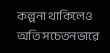কল্পনা থাকিলেও অতি সচেতনভাৱে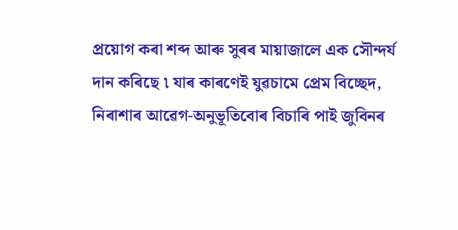প্ৰয়োগ কৰা শব্দ আৰু সুৰৰ মায়াজালে এক সৌন্দৰ্য দান কৰিছে ৷ যাৰ কাৰণেই যুৱচামে প্ৰেম বিচ্ছেদ, নিৰাশাৰ আৱেগ-অনুভূতিবোৰ বিচাৰি পাই জুবিনৰ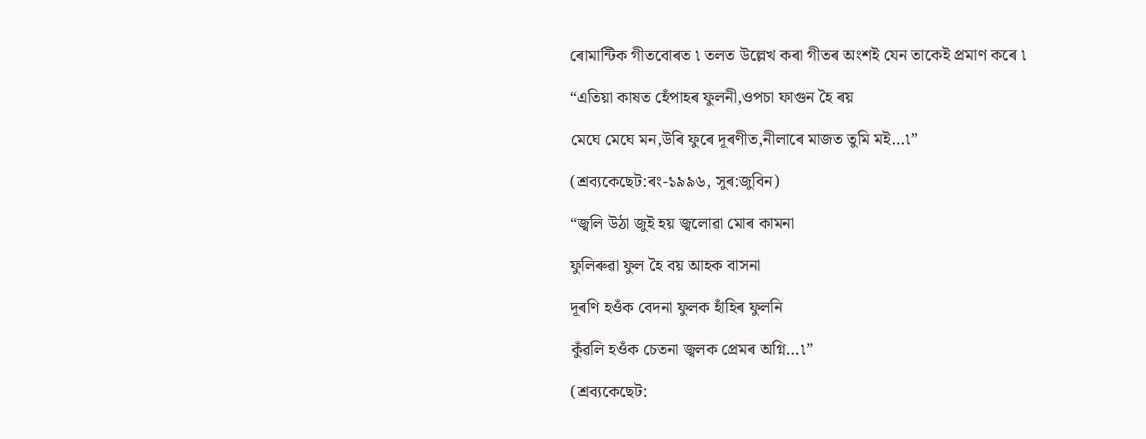ৰোমান্টিক গীতবোৰত ৷ তলত উল্লেখ কৰা গীতৰ অংশই যেন তাকেই প্ৰমাণ কৰে ৷

“এতিয়া কাষত হেঁপাহৰ ফুলনী,ওপচা ফাগুন হৈ ৰয়

মেঘে মেঘে মন,উৰি ফুৰে দূৰণীত,নীলাৰে মাজত তুমি মই…৷”

(শ্ৰব্যকেছেট:ৰং-১৯৯৬, সুৰ:জুবিন)

“জ্বলি উঠা জুই হয় জ্বলোৱা মোৰ কামনা

ফুলিৰুৱা ফুল হৈ বয় আহক বাসনা

দূৰণি হওঁক বেদনা ফুলক হাঁহিৰ ফুলনি

কুঁৱলি হওঁক চেতনা জ্বলক প্ৰেমৰ অগ্নি…৷”

(শ্ৰব্যকেছেট: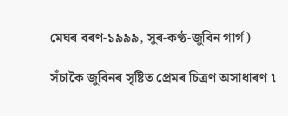মেঘৰ বৰণ-১৯৯৯, সুৰ-কণ্ঠ-জুবিন গাৰ্গ)

সঁচাকৈ জুবিনৰ সৃষ্টিত প্ৰেমৰ চিত্ৰণ অসাধাৰণ ৷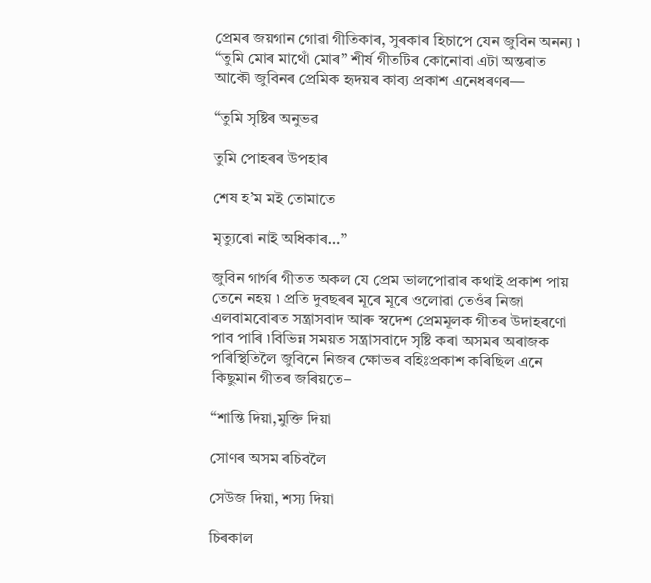প্ৰেমৰ জয়গান গোৱা গীতিকাৰ, সুৰকাৰ হিচাপে যেন জুবিন অনন্য ৷ “তুমি মোৰ মাথোঁ মোৰ” শীৰ্ষ গীতটিৰ কোনোবা এটা অন্তৰাত আকৌ জুবিনৰ প্ৰেমিক হৃদয়ৰ কাব্য প্ৰকাশ এনেধৰণৰ—

“তুমি সৃষ্টিৰ অনুভৱ

তুমি পোহৰৰ উপহাৰ

শেষ হ’ম মই তোমাতে

মৃত্যুৰো নাই অধিকাৰ…”

জুবিন গাৰ্গৰ গীতত অকল যে প্ৰেম ভালপোৱাৰ কথাই প্ৰকাশ পায় তেনে নহয় ৷ প্ৰতি দুবছৰৰ মূৰে মূৰে ওলোৱা তেওঁৰ নিজা এলবামবোৰত সন্ত্ৰাসবাদ আৰু স্বদেশ প্ৰেমমূলক গীতৰ উদাহৰণো পাব পাৰি ৷বিভিন্ন সময়ত সন্ত্ৰাসবাদে সৃষ্টি কৰা অসমৰ অৰাজক পৰিস্থিতিলৈ জুবিনে নিজৰ ক্ষোভৰ বহিঃপ্ৰকাশ কৰিছিল এনে কিছুমান গীতৰ জৰিয়তে–

“শান্তি দিয়া,মুক্তি দিয়া

সোণৰ অসম ৰচিবলৈ

সেউজ দিয়া, শস্য দিয়া

চিৰকাল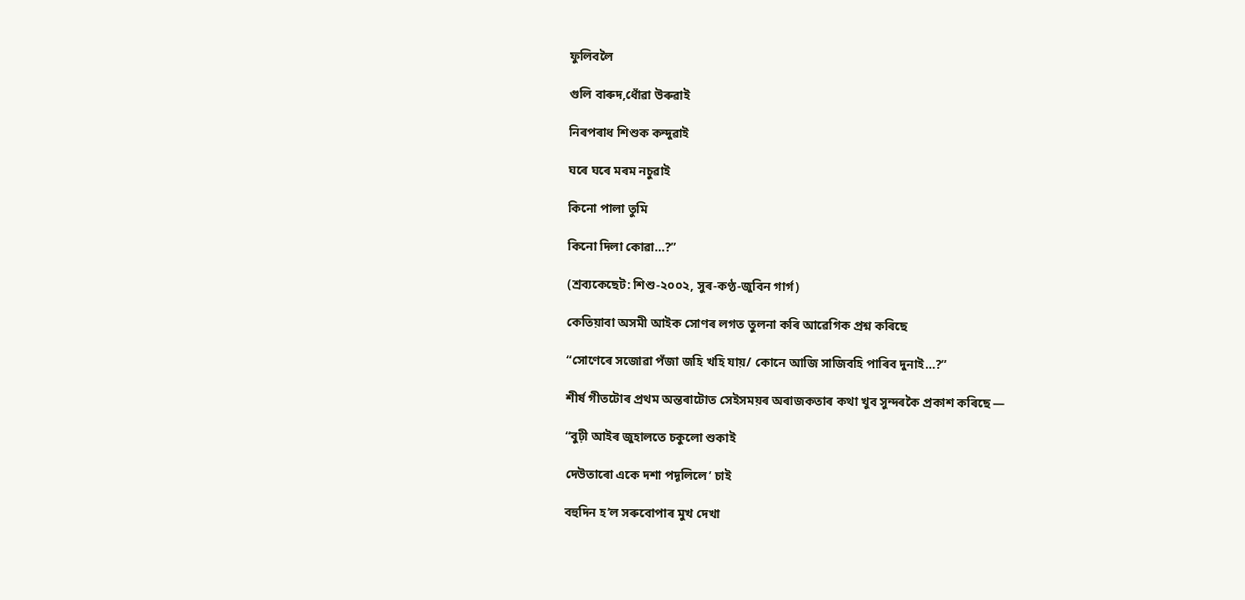ফুলিবলৈ

গুলি বাৰুদ,ধোঁৱা উৰুৱাই

নিৰপৰাধ শিশুক কন্দুৱাই

ঘৰে ঘৰে মৰম নচুৱাই

কিনো পালা তুমি

কিনো দিলা কোৱা…?”

(শ্ৰব্যকেছেট: শিশু-২০০২, সুৰ-কণ্ঠ-জুবিন গাৰ্গ)

কেতিয়াবা অসমী আইক সোণৰ লগত তুলনা কৰি আৱেগিক প্ৰশ্ন কৰিছে

“সোণেৰে সজোৱা পঁজা জহি খহি যায়/ কোনে আজি সাজিবহি পাৰিব দুনাই…?”

শীৰ্ষ গীতটোৰ প্ৰথম অন্তৰাটোত সেইসময়ৰ অৰাজকতাৰ কথা খুব সুন্দৰকৈ প্ৰকাশ কৰিছে —

“বুঢ়ী আইৰ জুহালতে চকুলো শুকাই

দেউতাৰো একে দশা পদূলিলে’ চাই

বহুদিন হ’ল সৰুবোপাৰ মুখ দেখা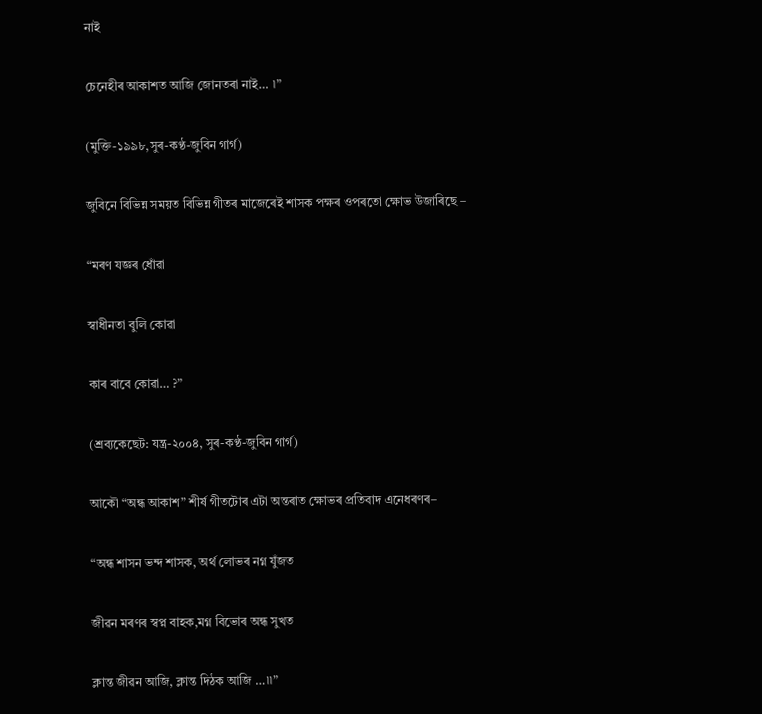নাই

চেনেহীৰ আকাশত আজি জোনতৰা নাই… ৷”

(মুক্তি-১৯৯৮,সুৰ-কণ্ঠ-জুবিন গাৰ্গ)

জুবিনে বিভিন্ন সময়ত বিভিন্ন গীতৰ মাজেৰেই শাসক পক্ষৰ ওপৰতো ক্ষোভ উজাৰিছে –

“মৰণ যজ্ঞৰ ধোঁৱা

স্বাধীনতা বুলি কোৱা

কাৰ বাবে কোৱা… ?”

(শ্ৰব্যকেছেট: যন্ত্ৰ-২০০৪, সুৰ-কণ্ঠ-জুবিন গাৰ্গ)

আকৌ “অন্ধ আকাশ” শীৰ্ষ গীতটোৰ এটা অন্তৰাত ক্ষোভৰ প্ৰতিবাদ এনেধৰণৰ–

“অন্ধ শাসন ভন্দ শাসক, অৰ্থ লোভৰ নগ্ন যুঁজত

জীৱন মৰণৰ স্বপ্ন বাহক,মগ্ন বিভোৰ অন্ধ সুখত

ক্লান্ত জীৱন আজি, ক্লান্ত দিঠক আজি …৷৷”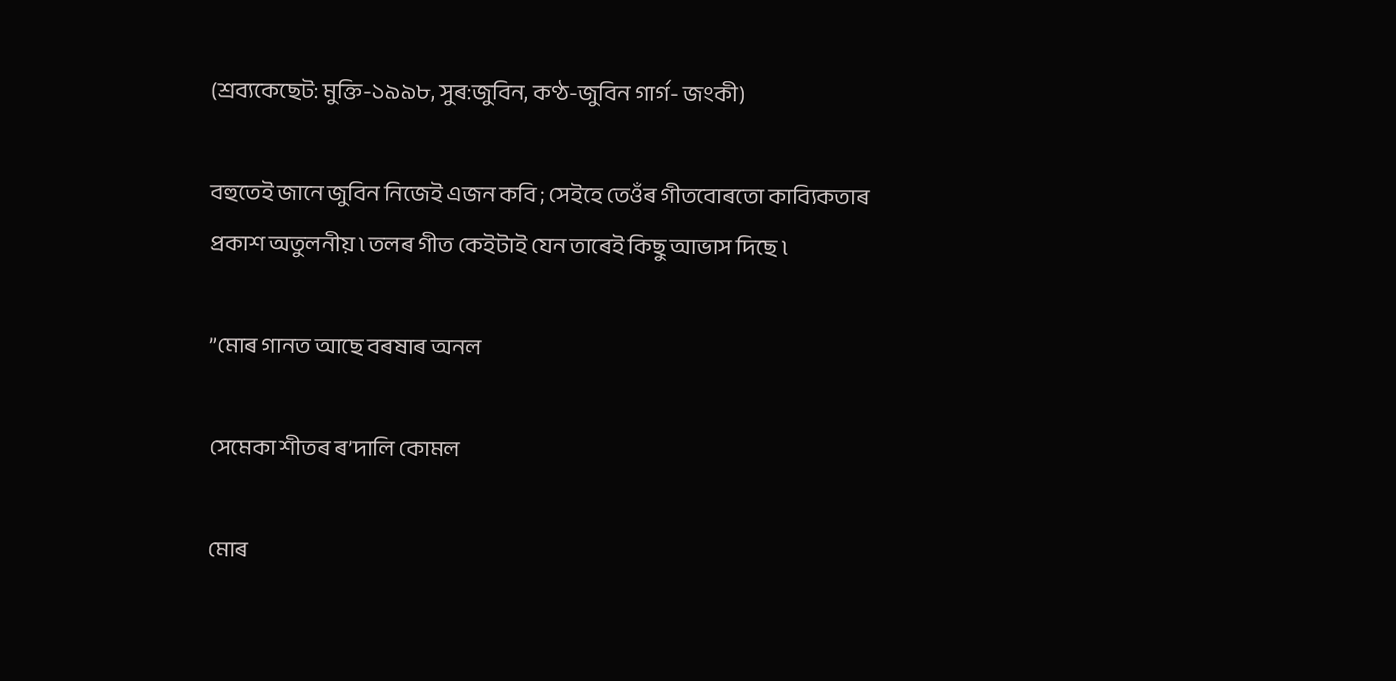(শ্ৰব্যকেছেট: মুক্তি-১৯৯৮, সুৰ:জুবিন, কণ্ঠ-জুবিন গাৰ্গ- জংকী)

বহুতেই জানে জুবিন নিজেই এজন কবি ; সেইহে তেওঁৰ গীতবোৰতো কাব্যিকতাৰ প্ৰকাশ অতুলনীয় ৷ তলৰ গীত কেইটাই যেন তাৰেই কিছু আভাস দিছে ৷

”মোৰ গানত আছে বৰষাৰ অনল

সেমেকা শীতৰ ৰ’দালি কোমল

মোৰ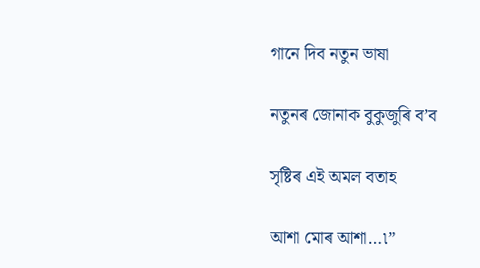গানে দিব নতুন ভাষা

নতুনৰ জোনাক বুকুজুৰি ব’ব

সৃষ্টিৰ এই অমল বতাহ

আশা মোৰ আশা…৷”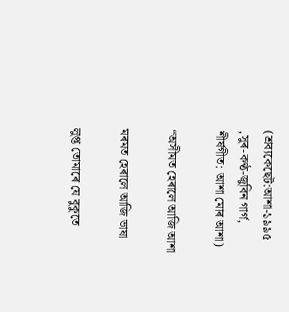(শ্ৰব্যকেছেট:আশা-১৯৯৫ ,সুৰ-কণ্ঠ-জুবিন গাৰ্গ, শীৰ্ষগীত: আশা মোৰ আশা)

“অসীমত হেৰালে আজি আশা

মৰমত হেৰালে আজি ভাষা

লুপ্ত তোমাৰে যে বুকুতে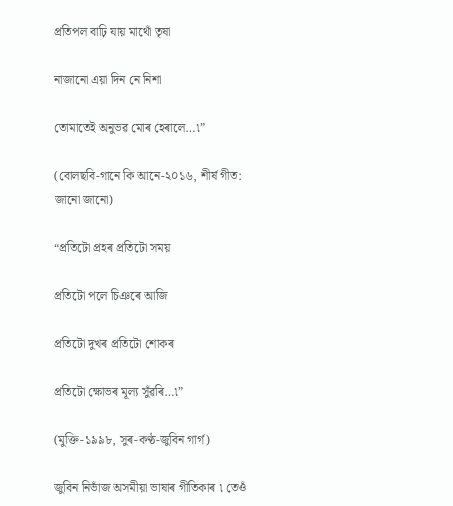প্ৰতিপল বাঢ়ি যায় মাথোঁ তৃষা

নাজানো এয়া দিন নে নিশা

তোমাতেই অনুভৱ মোৰ হেৰালে…৷”

(বোলছবি-গানে কি আনে-২০১৬, শীৰ্ষ গীত: জানো জানো)

“প্ৰতিটো প্ৰহৰ প্ৰতিটো সময়

প্ৰতিটো পলে চিঞৰে আজি

প্ৰতিটো দুখৰ প্ৰতিটো শোকৰ

প্ৰতিটো ক্ষোভৰ মূল্য সুঁৱৰি…৷”

(মুক্তি-১৯৯৮, সুৰ-কণ্ঠ-জুবিন গাৰ্গ)

জুবিন নিভাঁজ অসমীয়া ভাষাৰ গীতিকাৰ ৷ তেওঁ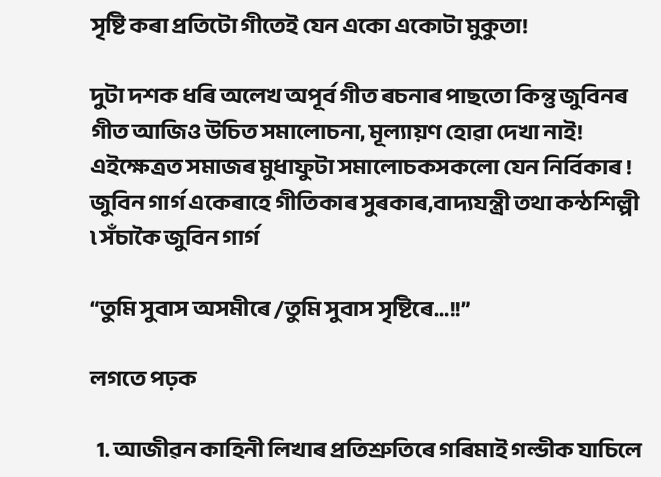সৃষ্টি কৰা প্ৰতিটো গীতেই যেন একো একোটা মুকুতা!

দুটা দশক ধৰি অলেখ অপূৰ্ব গীত ৰচনাৰ পাছতো কিন্তু জুবিনৰ গীত আজিও উচিত সমালোচনা, মূল্যায়ণ হোৱা দেখা নাই! এইক্ষেত্ৰত সমাজৰ মুধাফুটা সমালোচকসকলো যেন নিৰ্বিকাৰ ! জুবিন গাৰ্গ একেৰাহে গীতিকাৰ সুৰকাৰ,বাদ্যযন্ত্ৰী তথা কন্ঠশিল্পী ৷ সঁচাকৈ জুবিন গাৰ্গ

“তুমি সুবাস অসমীৰে /তুমি সুবাস সৃষ্টিৰে…!!”

লগতে পঢ়ক

  1. আজীৱন কাহিনী লিখাৰ প্ৰতিশ্ৰুতিৰে গৰিমাই গল্ডীক যাচিলে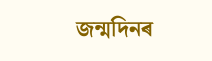জন্মদিনৰ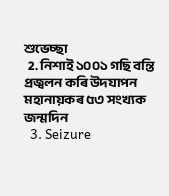শুভেচ্ছা
  2. নিশাই ১০০১ গছি বন্তি প্ৰজ্বলন কৰি উদযাপন মহানায়কৰ ৫৩ সংখ্যক জন্মদিন‌
  3. Seizure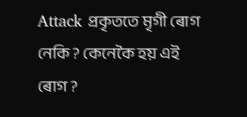Attack প্ৰকৃততে মৃগী ৰোগ নেকি ? কেনেকৈ হয় এই ৰোগ ?